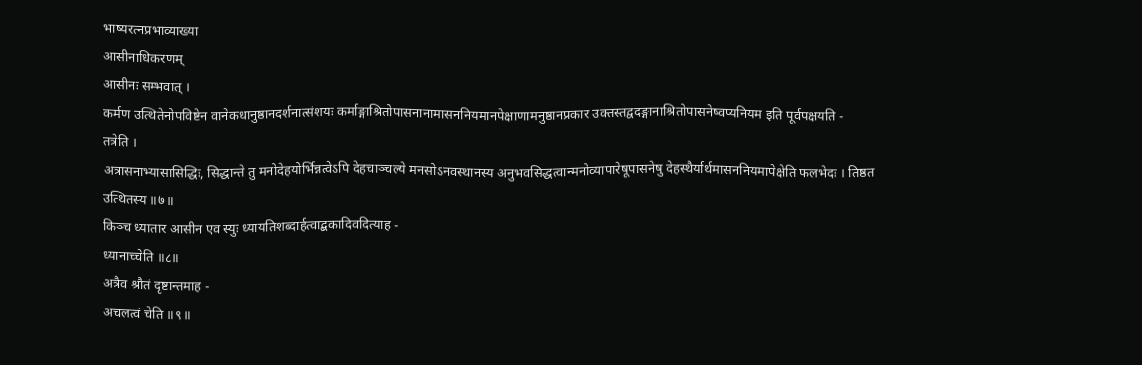भाष्यरत्नप्रभाव्याख्या
आसीनाधिकरणम्
आसीनः सम्भवात् ।
कर्मण उत्थितेनोपविष्टेन वानेकधानुष्ठानदर्शनात्संशयः कर्माङ्गाश्रितोपासनानामासननियमानपेक्षाणामनुष्ठानप्रकार उक्तस्तद्वदङ्गानाश्रितोपासनेष्वप्यनियम इति पूर्वपक्षयति -
तत्रेति ।
अत्रासनाभ्यासासिद्धिः, सिद्धान्ते तु मनोदेहयोर्भिन्नत्वेऽपि देहचाञ्चल्ये मनसोऽनवस्थानस्य अनुभवसिद्धत्वान्मनोव्यापारेषूपासनेषु देहस्थैर्यार्थमासननियमापेक्षेति फलभेदः । तिष्ठत उत्थितस्य ॥७॥
किञ्च ध्यातार आसीन एव स्युः ध्यायतिशब्दार्हत्वाद्बकादिवदित्याह -
ध्यानाच्चेति ॥८॥
अत्रैव श्रौतं दृष्टान्तमाह -
अचलत्वं चेति ॥९॥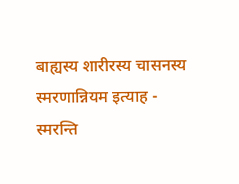बाह्यस्य शारीरस्य चासनस्य स्मरणान्नियम इत्याह -
स्मरन्ति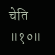चेति ॥१०॥